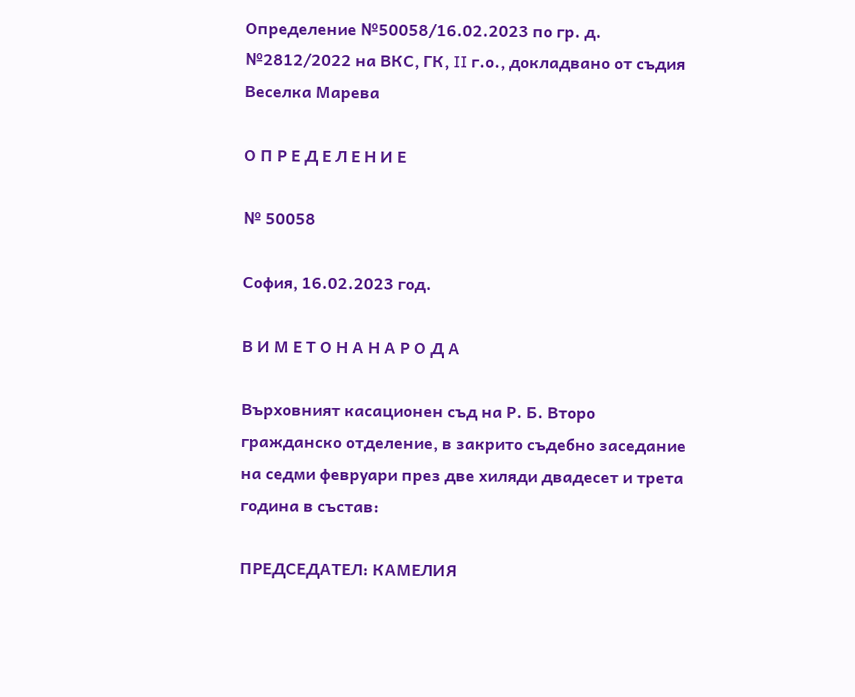Определение №50058/16.02.2023 по гр. д. №2812/2022 на ВКС, ГК, II г.о., докладвано от съдия Веселка Марева

О П Р Е Д Е Л Е Н И Е

№ 50058

София, 16.02.2023 год.

В И М Е Т О Н А Н А Р О Д А

Върховният касационен съд на Р. Б. Второ гражданско отделение, в закрито съдебно заседание на седми февруари през две хиляди двадесет и трета година в състав:

ПРЕДСЕДАТЕЛ: КАМЕЛИЯ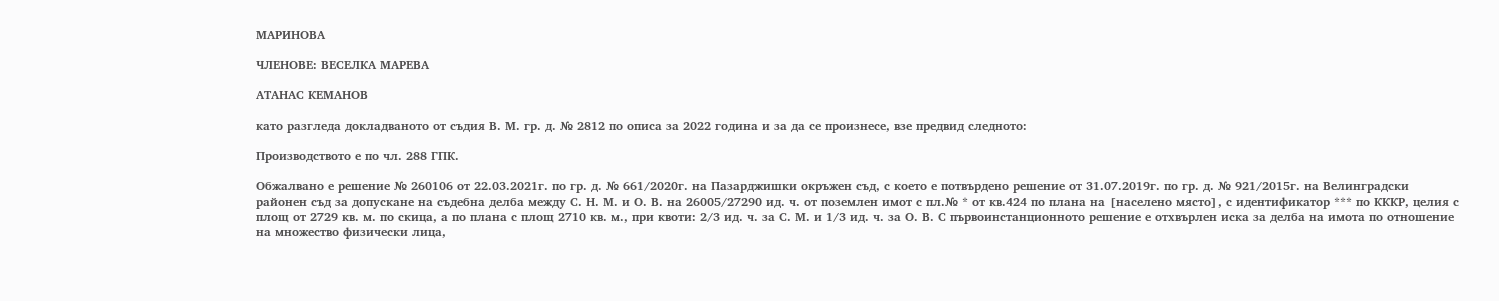МАРИНОВА

ЧЛЕНОВЕ: ВЕСЕЛКА МАРЕВА

АТАНАС КЕМАНОВ

като разгледа докладваното от съдия В. М. гр. д. № 2812 по описа за 2022 година и за да се произнесе, взе предвид следното:

Производството е по чл. 288 ГПК.

Обжалвано е решение № 260106 от 22.03.2021г. по гр. д. № 661/2020г. на Пазарджишки окръжен съд, с което е потвърдено решение от 31.07.2019г. по гр. д. № 921/2015г. на Велинградски районен съд за допускане на съдебна делба между С. Н. М. и О. В. на 26005/27290 ид. ч. от поземлен имот с пл.№ * от кв.424 по плана на [населено място], с идентификатор *** по КККР, целия с площ от 2729 кв. м. по скица, а по плана с площ 2710 кв. м., при квоти: 2/3 ид. ч. за С. М. и 1/3 ид. ч. за О. В. С първоинстанционното решение е отхвърлен иска за делба на имота по отношение на множество физически лица,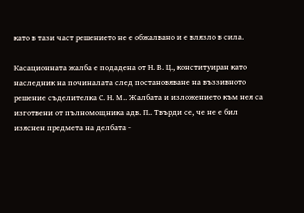като в тази част решението не е обжалвано и е влязло в сила.

Касационната жалба е подадена от Н. В. Ц., конституиран като наследник на починалата след постановяване на въззивното решение съделителка С. Н. М.. Жалбата и изложението към нея са изготвени от пълномощника адв. П.. Твърди се, че не е бил изяснен предмета на делбата -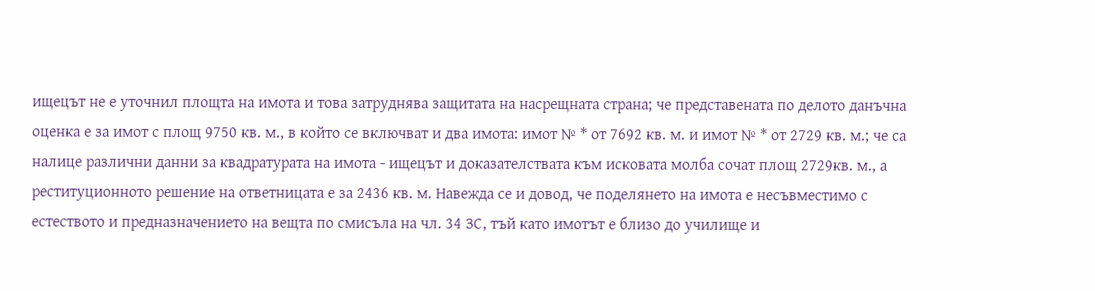ищецът не е уточнил площта на имота и това затруднява защитата на насрещната страна; че представената по делото данъчна оценка е за имот с площ 9750 кв. м., в който се включват и два имота: имот № * от 7692 кв. м. и имот № * от 2729 кв. м.; че са налице различни данни за квадратурата на имота - ищецът и доказателствата към исковата молба сочат площ 2729кв. м., а реституционното решение на ответницата е за 2436 кв. м. Навежда се и довод, че поделянето на имота е несъвместимо с естеството и предназначението на вещта по смисъла на чл. 34 ЗС, тъй като имотът е близо до училище и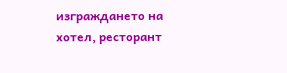изграждането на хотел, ресторант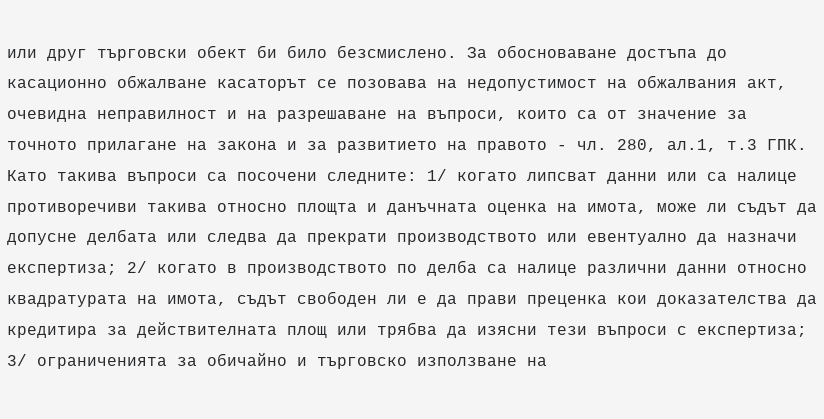или друг търговски обект би било безсмислено. За обосноваване достъпа до касационно обжалване касаторът се позовава на недопустимост на обжалвания акт, очевидна неправилност и на разрешаване на въпроси, които са от значение за точното прилагане на закона и за развитието на правото - чл. 280, ал.1, т.3 ГПК. Като такива въпроси са посочени следните: 1/ когато липсват данни или са налице противоречиви такива относно площта и данъчната оценка на имота, може ли съдът да допусне делбата или следва да прекрати производството или евентуално да назначи експертиза; 2/ когато в производството по делба са налице различни данни относно квадратурата на имота, съдът свободен ли е да прави преценка кои доказателства да кредитира за действителната площ или трябва да изясни тези въпроси с експертиза; 3/ ограниченията за обичайно и търговско използване на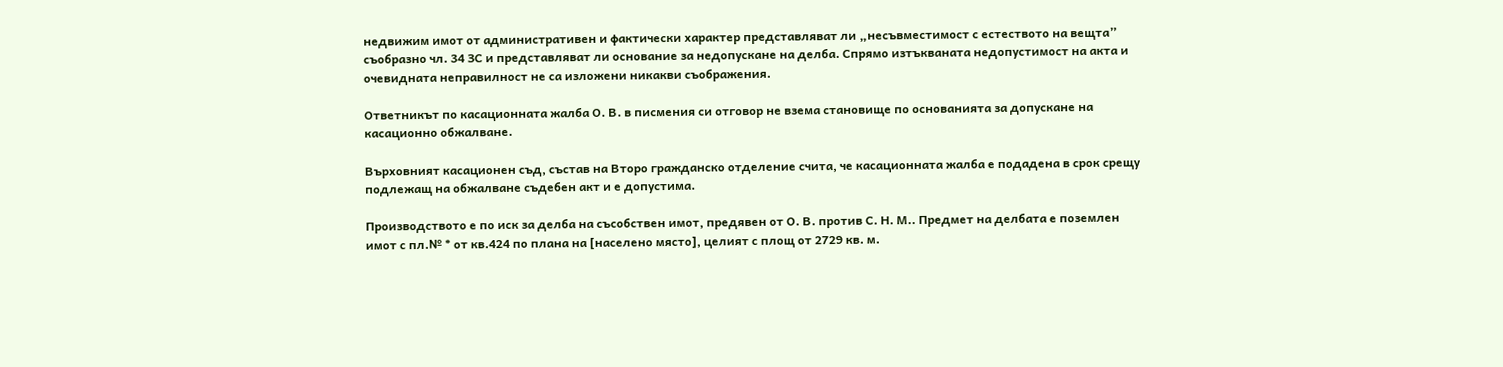недвижим имот от административен и фактически характер представляват ли „несъвместимост с естеството на вещта” съобразно чл. 34 ЗС и представляват ли основание за недопускане на делба. Спрямо изтъкваната недопустимост на акта и очевидната неправилност не са изложени никакви съображения.

Ответникът по касационната жалба О. В. в писмения си отговор не взема становище по основанията за допускане на касационно обжалване.

Върховният касационен съд, състав на Второ гражданско отделение счита, че касационната жалба е подадена в срок срещу подлежащ на обжалване съдебен акт и е допустима.

Производството е по иск за делба на съсобствен имот, предявен от О. В. против С. Н. М.. Предмет на делбата е поземлен имот с пл.№ * от кв.424 по плана на [населено място], целият с площ от 2729 кв. м.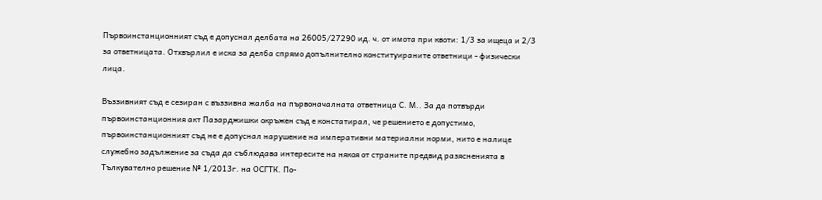Първоинстанционният съд е допуснал делбата на 26005/27290 ид. ч. от имота при квоти: 1/3 за ищеца и 2/3 за ответницата. Отхвърлил е иска за делба спрямо допълнително конституираните ответници - физически лица.

Въззивният съд е сезиран с въззивна жалба на първоначалната ответница С. М.. За да потвърди първоинстанционния акт Пазарджишки окръжен съд е констатирал, че решението е допустимо, първоинстанционният съд не е допуснал нарушение на императивни материални норми, нито е налице служебно задължение за съда да съблюдава интересите на някоя от страните предвид разясненията в Тълкувателно решение № 1/2013г. на ОСГТК. По-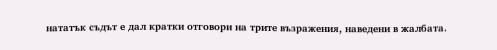нататък съдът е дал кратки отговори на трите възражения, наведени в жалбата.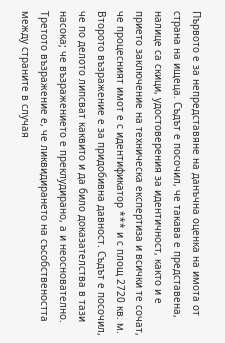Първото е за непредставяне на данъчна оценка на имота от страна на ищеца. Съдът е посочил, че такава е представена, налице са скици, удостоверения за идентичност, както и е прието заключение на техническа експертиза и всички те сочат, че процесният имот е с идентификатор *** и с площ 2720 кв. м. Второто възражение е за придобивна давност. Съдът е посочил, че по делото липсват каквито и да било доказателства в тази насока; че възражението е преклудирано, а и неоснователно. Третото възражение е, че ликвидирането на съсобствеността между страните в случая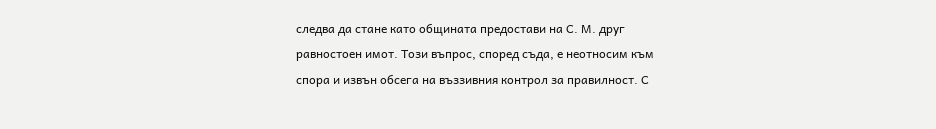следва да стане като общината предостави на С. М. друг равностоен имот. Този въпрос, според съда, е неотносим към спора и извън обсега на въззивния контрол за правилност. С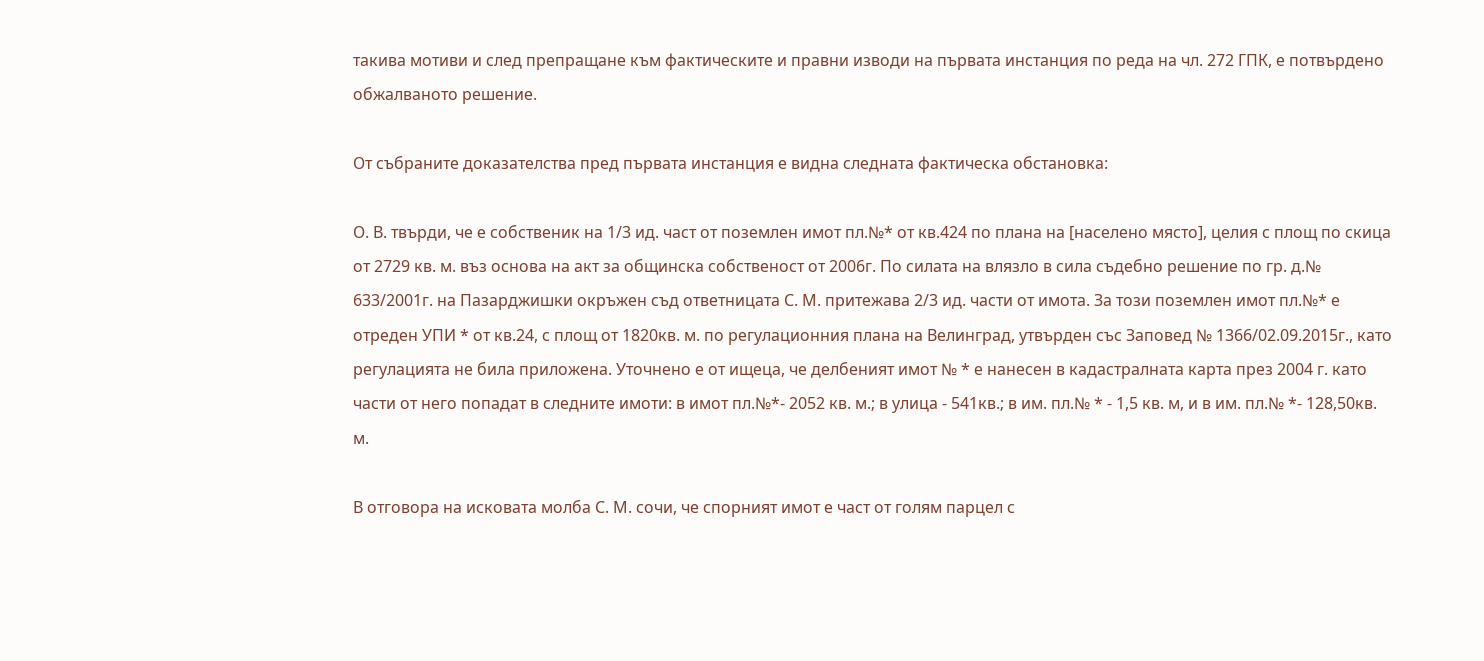такива мотиви и след препращане към фактическите и правни изводи на първата инстанция по реда на чл. 272 ГПК, е потвърдено обжалваното решение.

От събраните доказателства пред първата инстанция е видна следната фактическа обстановка:

О. В. твърди, че е собственик на 1/3 ид. част от поземлен имот пл.№* от кв.424 по плана на [населено място], целия с площ по скица от 2729 кв. м. въз основа на акт за общинска собственост от 2006г. По силата на влязло в сила съдебно решение по гр. д.№ 633/2001г. на Пазарджишки окръжен съд ответницата С. М. притежава 2/3 ид. части от имота. За този поземлен имот пл.№* е отреден УПИ * от кв.24, с площ от 1820кв. м. по регулационния плана на Велинград, утвърден със Заповед № 1366/02.09.2015г., като регулацията не била приложена. Уточнено е от ищеца, че делбеният имот № * е нанесен в кадастралната карта през 2004 г. като части от него попадат в следните имоти: в имот пл.№*- 2052 кв. м.; в улица - 541кв.; в им. пл.№ * - 1,5 кв. м, и в им. пл.№ *- 128,50кв. м.

В отговора на исковата молба С. М. сочи, че спорният имот е част от голям парцел с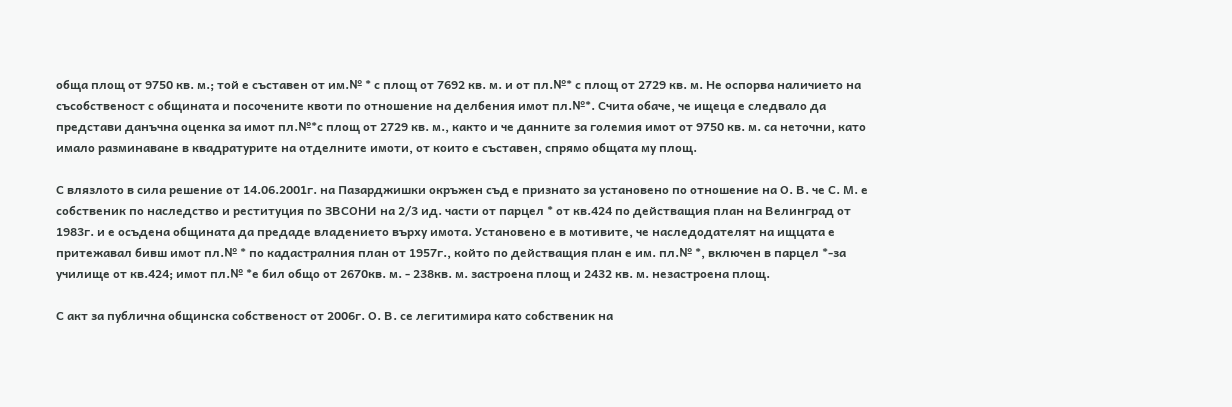обща площ от 9750 кв. м.; той е съставен от им.№ * с площ от 7692 кв. м. и от пл.№* с площ от 2729 кв. м. Не оспорва наличието на съсобственост с общината и посочените квоти по отношение на делбения имот пл.№*. Счита обаче, че ищеца е следвало да представи данъчна оценка за имот пл.№*с площ от 2729 кв. м., както и че данните за големия имот от 9750 кв. м. са неточни, като имало разминаване в квадратурите на отделните имоти, от които е съставен, спрямо общата му площ.

С влязлото в сила решение от 14.06.2001г. на Пазарджишки окръжен съд е признато за установено по отношение на О. В. че С. М. е собственик по наследство и реституция по ЗВСОНИ на 2/3 ид. части от парцел * от кв.424 по действащия план на Велинград от 1983г. и е осъдена общината да предаде владението върху имота. Установено е в мотивите, че наследодателят на ищцата е притежавал бивш имот пл.№ * по кадастралния план от 1957г., който по действащия план е им. пл.№ *, включен в парцел *-за училище от кв.424; имот пл.№ *е бил общо от 2670кв. м. - 238кв. м. застроена площ и 2432 кв. м. незастроена площ.

С акт за публична общинска собственост от 2006г. О. В. се легитимира като собственик на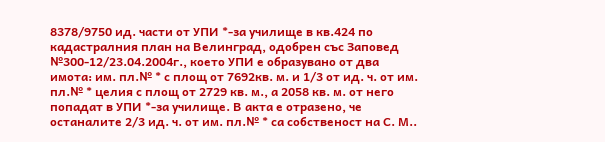8378/9750 ид. части от УПИ *-за училище в кв.424 по кадастралния план на Велинград, одобрен със Заповед №300-12/23.04.2004г., което УПИ е образувано от два имота: им. пл.№ * с площ от 7692кв. м. и 1/3 от ид. ч. от им. пл.№ * целия с площ от 2729 кв. м., а 2058 кв. м. от него попадат в УПИ *-за училище. В акта е отразено, че останалите 2/3 ид. ч. от им. пл.№ * са собственост на С. М..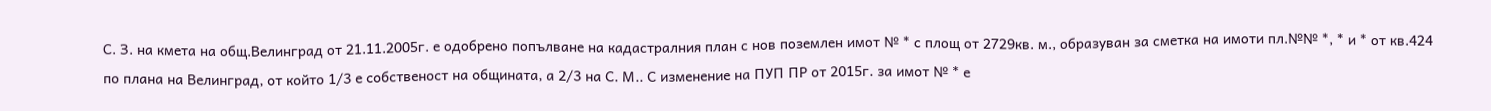С. З. на кмета на общ.Велинград от 21.11.2005г. е одобрено попълване на кадастралния план с нов поземлен имот № * с площ от 2729кв. м., образуван за сметка на имоти пл.№№ *, * и * от кв.424 по плана на Велинград, от който 1/3 е собственост на общината, а 2/3 на С. М.. С изменение на ПУП ПР от 2015г. за имот № * е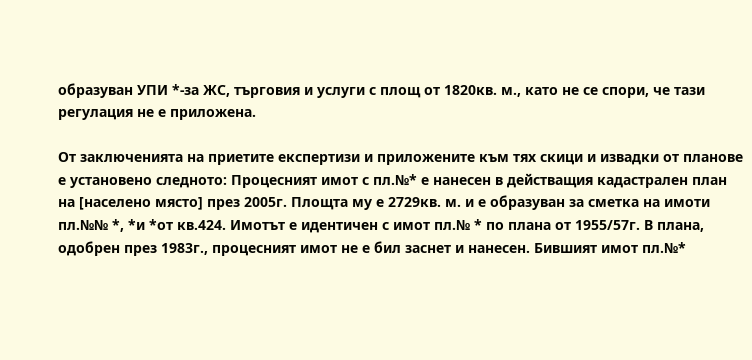образуван УПИ *-за ЖС, търговия и услуги с площ от 1820кв. м., като не се спори, че тази регулация не е приложена.

От заключенията на приетите експертизи и приложените към тях скици и извадки от планове е установено следното: Процесният имот с пл.№* е нанесен в действащия кадастрален план на [населено място] през 2005г. Площта му е 2729кв. м. и е образуван за сметка на имоти пл.№№ *, *и *от кв.424. Имотът е идентичен с имот пл.№ * по плана от 1955/57г. В плана, одобрен през 1983г., процесният имот не е бил заснет и нанесен. Бившият имот пл.№*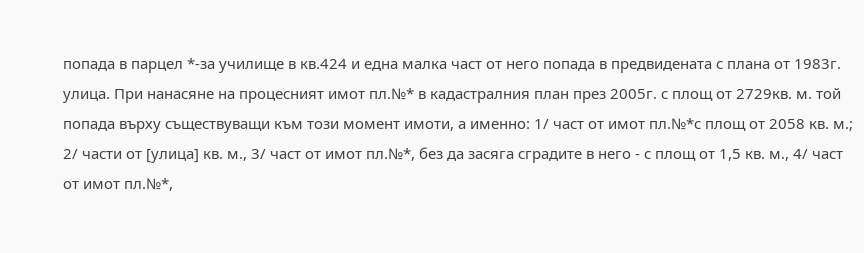попада в парцел *-за училище в кв.424 и една малка част от него попада в предвидената с плана от 1983г. улица. При нанасяне на процесният имот пл.№* в кадастралния план през 2005г. с площ от 2729кв. м. той попада върху съществуващи към този момент имоти, а именно: 1/ част от имот пл.№*с площ от 2058 кв. м.; 2/ части от [улица] кв. м., 3/ част от имот пл.№*, без да засяга сградите в него - с площ от 1,5 кв. м., 4/ част от имот пл.№*,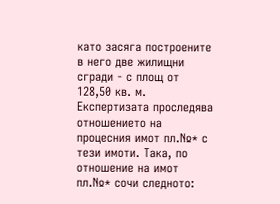като засяга построените в него две жилищни сгради - с площ от 128,50 кв. м. Експертизата проследява отношението на процесния имот пл.№* с тези имоти. Така, по отношение на имот пл.№* сочи следното: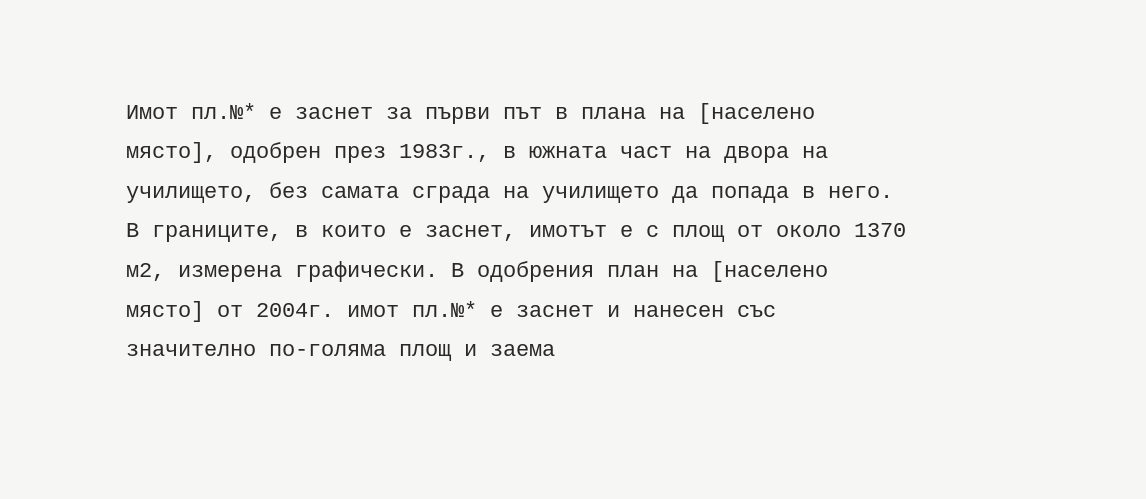Имот пл.№* е заснет за първи път в плана на [населено място], одобрен през 1983г., в южната част на двора на училището, без самата сграда на училището да попада в него. В границите, в които е заснет, имотът е с площ от около 1370 м2, измерена графически. В одобрения план на [населено място] от 2004г. имот пл.№* е заснет и нанесен със значително по-голяма площ и заема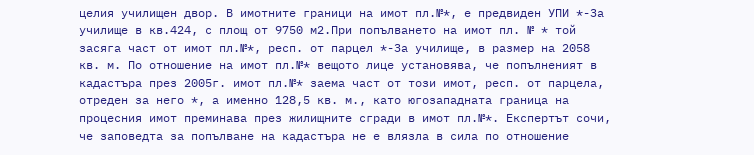целия училищен двор. В имотните граници на имот пл.№*, е предвиден УПИ *-За училище в кв.424, с площ от 9750 м2.При попълването на имот пл. № * той засяга част от имот пл.№*, респ. от парцел *-За училище, в размер на 2058 кв. м. По отношение на имот пл.№* вещото лице установява, че попълненият в кадастъра през 2005г. имот пл.№* заема част от този имот, респ. от парцела, отреден за него *, а именно 128,5 кв. м., като югозападната граница на процесния имот преминава през жилищните сгради в имот пл.№*. Експертът сочи, че заповедта за попълване на кадастъра не е влязла в сила по отношение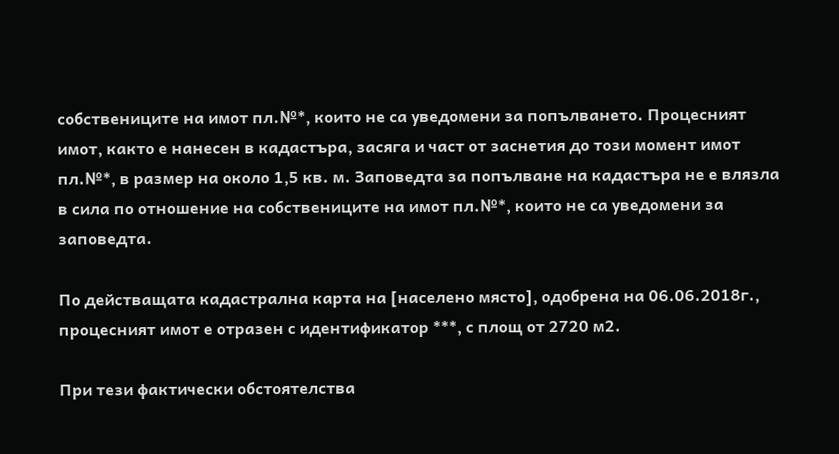собствениците на имот пл.№*, които не са уведомени за попълването. Процесният имот, както е нанесен в кадастъра, засяга и част от заснетия до този момент имот пл.№*, в размер на около 1,5 кв. м. Заповедта за попълване на кадастъра не е влязла в сила по отношение на собствениците на имот пл.№*, които не са уведомени за заповедта.

По действащата кадастрална карта на [населено място], одобрена на 06.06.2018г., процесният имот е отразен с идентификатор ***, с площ от 2720 м2.

При тези фактически обстоятелства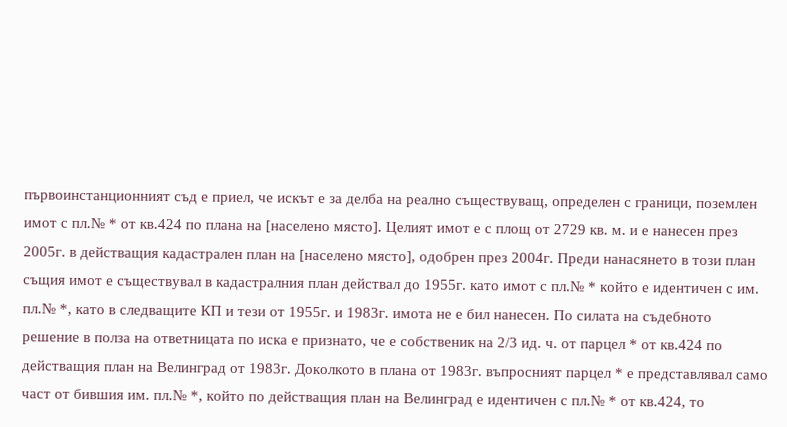първоинстанционният съд е приел, че искът е за делба на реално съществуващ, определен с граници, поземлен имот с пл.№ * от кв.424 по плана на [населено място]. Целият имот е с площ от 2729 кв. м. и е нанесен през 2005г. в действащия кадастрален план на [населено място], одобрен през 2004г. Преди нанасянето в този план същия имот е съществувал в кадастралния план действал до 1955г. като имот с пл.№ * който е идентичен с им. пл.№ *, като в следващите КП и тези от 1955г. и 1983г. имота не е бил нанесен. По силата на съдебното решение в полза на ответницата по иска е признато, че е собственик на 2/3 ид. ч. от парцел * от кв.424 по действащия план на Велинград от 1983г. Доколкото в плана от 1983г. въпросният парцел * е представлявал само част от бившия им. пл.№ *, който по действащия план на Велинград е идентичен с пл.№ * от кв.424, то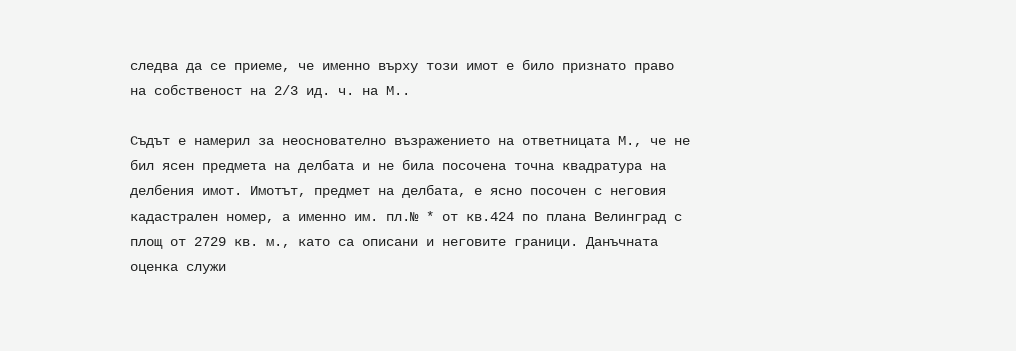следва да се приеме, че именно върху този имот е било признато право на собственост на 2/3 ид. ч. на М..

Съдът е намерил за неоснователно възражението на ответницата М., че не бил ясен предмета на делбата и не била посочена точна квадратура на делбения имот. Имотът, предмет на делбата, е ясно посочен с неговия кадастрален номер, а именно им. пл.№ * от кв.424 по плана Велинград с площ от 2729 кв. м., като са описани и неговите граници. Данъчната оценка служи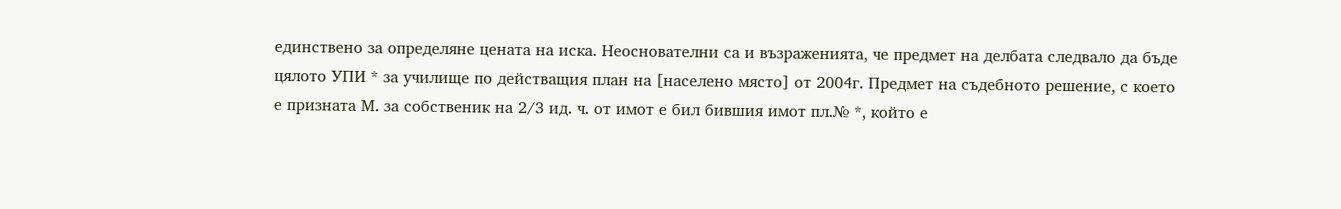единствено за определяне цената на иска. Неоснователни са и възраженията, че предмет на делбата следвало да бъде цялото УПИ * за училище по действащия план на [населено място] от 2004г. Предмет на съдебното решение, с което е призната М. за собственик на 2/3 ид. ч. от имот е бил бившия имот пл.№ *, който е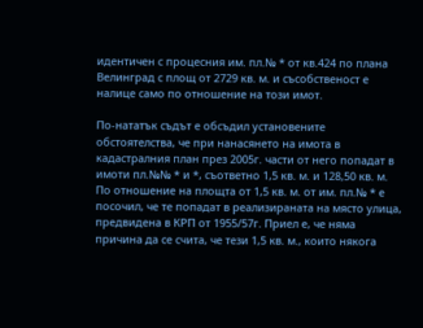идентичен с процесния им. пл.№ * от кв.424 по плана Велинград с площ от 2729 кв. м. и съсобственост е налице само по отношение на този имот.

По-нататък съдът е обсъдил установените обстоятелства, че при нанасянето на имота в кадастралния план през 2005г. части от него попадат в имоти пл.№№ * и *, съответно 1,5 кв. м. и 128,50 кв. м. По отношение на площта от 1,5 кв. м. от им. пл.№ * е посочил, че те попадат в реализираната на място улица, предвидена в КРП от 1955/57г. Приел е, че няма причина да се счита, че тези 1,5 кв. м., които някога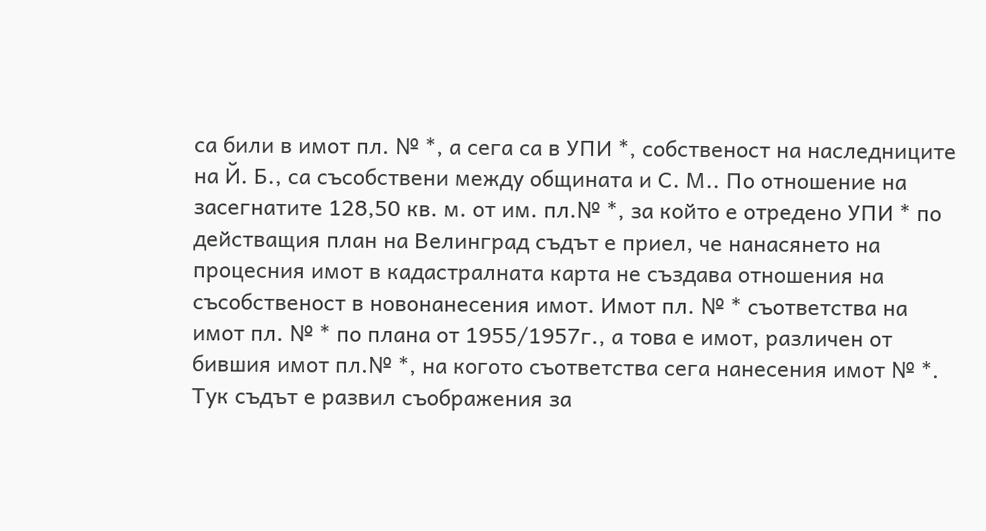са били в имот пл. № *, а сега са в УПИ *, собственост на наследниците на Й. Б., са съсобствени между общината и С. М.. По отношение на засегнатите 128,50 кв. м. от им. пл.№ *, за който е отредено УПИ * по действащия план на Велинград съдът е приел, че нанасянето на процесния имот в кадастралната карта не създава отношения на съсобственост в новонанесения имот. Имот пл. № * съответства на имот пл. № * по плана от 1955/1957г., а това е имот, различен от бившия имот пл.№ *, на когото съответства сега нанесения имот № *. Тук съдът е развил съображения за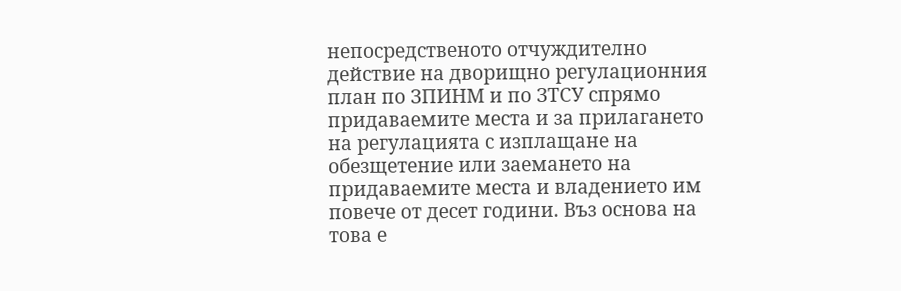непосредственото отчуждително действие на дворищно регулационния план по ЗПИНМ и по ЗТСУ спрямо придаваемите места и за прилагането на регулацията с изплащане на обезщетение или заемането на придаваемите места и владението им повече от десет години. Въз основа на това е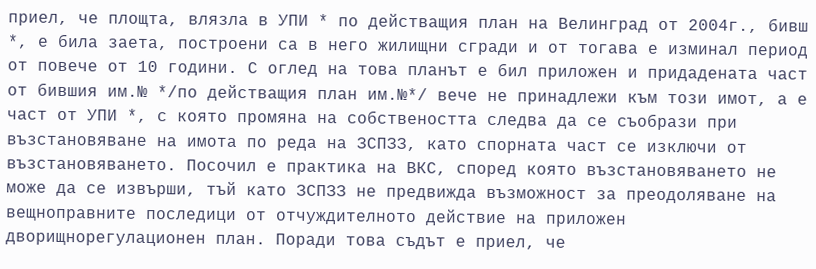приел, че площта, влязла в УПИ * по действащия план на Велинград от 2004г., бивш *, е била заета, построени са в него жилищни сгради и от тогава е изминал период от повече от 10 години. С оглед на това планът е бил приложен и придадената част от бившия им.№ */по действащия план им.№*/ вече не принадлежи към този имот, а е част от УПИ *, с която промяна на собствеността следва да се съобрази при възстановяване на имота по реда на ЗСПЗЗ, като спорната част се изключи от възстановяването. Посочил е практика на ВКС, според която възстановяването не може да се извърши, тъй като ЗСПЗЗ не предвижда възможност за преодоляване на вещноправните последици от отчуждителното действие на приложен дворищнорегулационен план. Поради това съдът е приел, че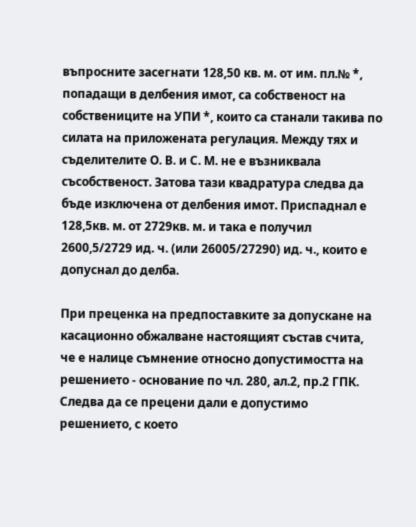въпросните засегнати 128,50 кв. м. от им. пл.№ *, попадащи в делбения имот, са собственост на собствениците на УПИ *, които са станали такива по силата на приложената регулация. Между тях и съделителите О. В. и С. М. не е възниквала съсобственост. Затова тази квадратура следва да бъде изключена от делбения имот. Приспаднал е 128,5кв. м. от 2729кв. м. и така е получил 2600,5/2729 ид. ч. (или 26005/27290) ид. ч., които е допуснал до делба.

При преценка на предпоставките за допускане на касационно обжалване настоящият състав счита, че е налице съмнение относно допустимостта на решението - основание по чл. 280, ал.2, пр.2 ГПК. Следва да се прецени дали е допустимо решението, с което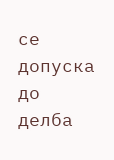се допуска до делба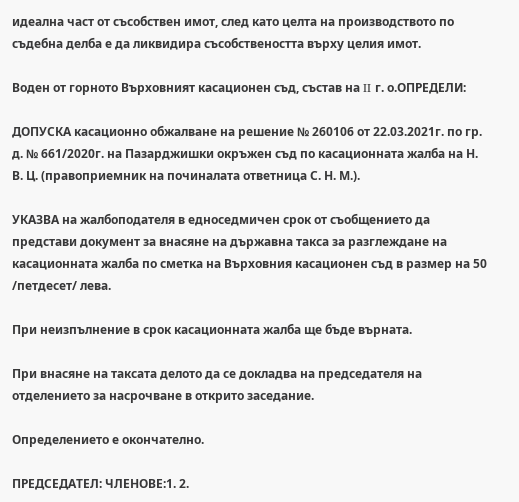идеална част от съсобствен имот, след като целта на производството по съдебна делба е да ликвидира съсобствеността върху целия имот.

Воден от горното Върховният касационен съд, състав на II г. о.ОПРЕДЕЛИ:

ДОПУСКА касационно обжалване на решение № 260106 от 22.03.2021г. по гр. д. № 661/2020г. на Пазарджишки окръжен съд по касационната жалба на Н. В. Ц. (правоприемник на починалата ответница С. Н. М.).

УКАЗВА на жалбоподателя в едноседмичен срок от съобщението да представи документ за внасяне на държавна такса за разглеждане на касационната жалба по сметка на Върховния касационен съд в размер на 50 /петдесет/ лева.

При неизпълнение в срок касационната жалба ще бъде върната.

При внасяне на таксата делото да се докладва на председателя на отделението за насрочване в открито заседание.

Определението е окончателно.

ПРЕДСЕДАТЕЛ: ЧЛЕНОВЕ:1. 2.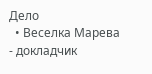Дело
  • Веселка Марева - докладчик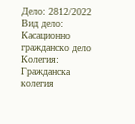Дело: 2812/2022
Вид дело: Касационно гражданско дело
Колегия: Гражданска колегия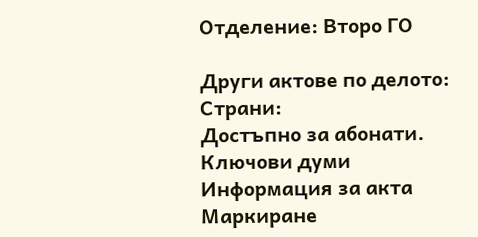Отделение: Второ ГО

Други актове по делото:
Страни:
Достъпно за абонати.
Ключови думи
Информация за акта
Маркиране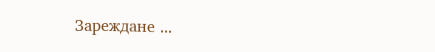Зареждане ...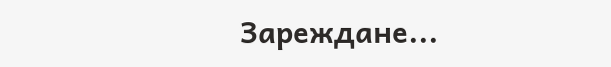Зареждане...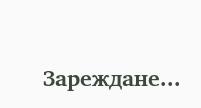Зареждане...